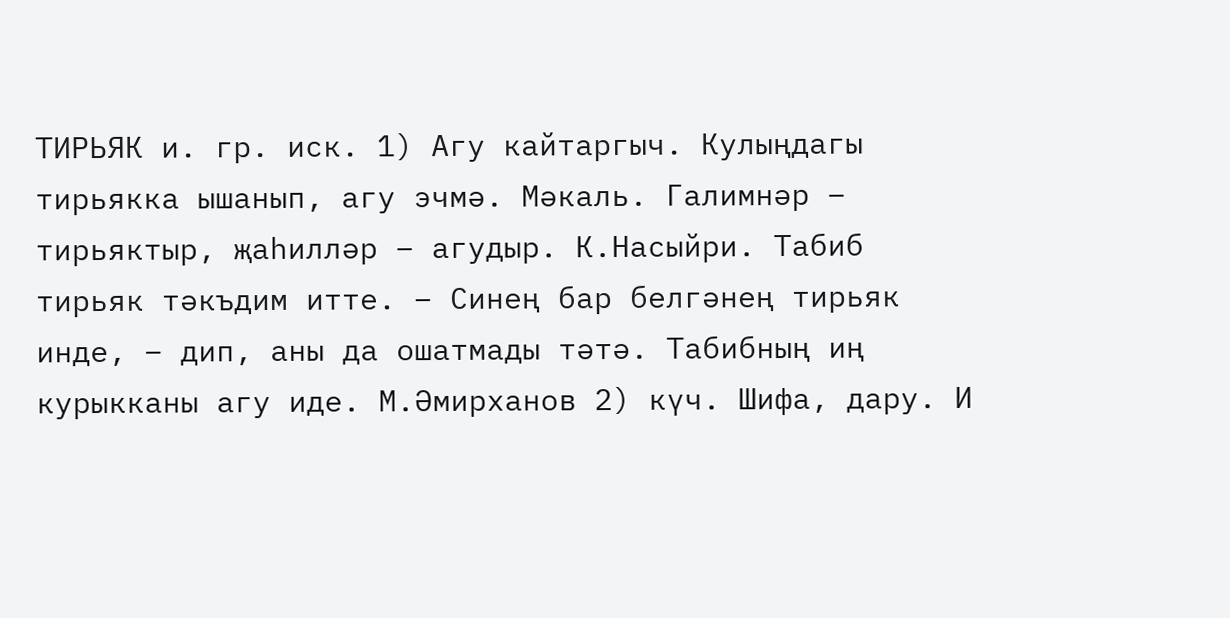ТИРЬЯК и. гр. иск. 1) Агу кайтаргыч. Кулыңдагы тирьякка ышанып, агу эчмә. Мәкаль. Галимнәр – тирьяктыр, җаһилләр – агудыр. К.Насыйри. Табиб тирьяк тәкъдим итте. – Синең бар белгәнең тирьяк инде, – дип, аны да ошатмады тәтә. Табибның иң курыкканы агу иде. М.Әмирханов 2) күч. Шифа, дару. И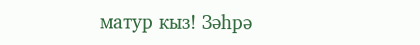матур кыз! Зәһрә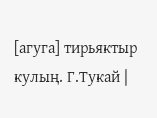[агуга] тирьяктыр кулың. Г.Тукай |